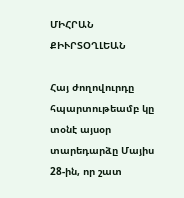ՄԻՀՐԱՆ ՔԻՒՐՏՕՂԼԵԱՆ

Հայ ժողովուրդը հպարտութեամբ կը տօնէ այսօր տարեդարձը Մայիս 28-ին, որ շատ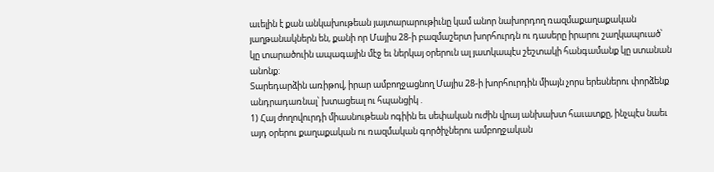աւելին է քան անկախութեան յայտարարութիւնը կամ անոր նախորդող ռազմաքաղաքական յաղթանակներն են, քանի որ Մայիս 28-ի բազմաշերտ խորհուրդն ու դասերը իրարու շաղկապուած՝ կը տարածուին ապագային մէջ եւ ներկայ օրերուն ալ յատկապէս շեշտակի հանգամանք կը ստանան անոնք:
Տարեդարձին առիթով, իրար ամբողջացնող Մայիս 28-ի խորհուրդին միայն չորս երեսներու փորձենք անդրադառնալ՝ խտացեալ ու հպանցիկ .
1) Հայ ժողովուրդի միասնութեան ոգիին եւ սեփական ուժին վրայ անխախտ հաւատքը, ինչպէս նաեւ այդ օրերու քաղաքական ու ռազմական գործիչներու ամբողջական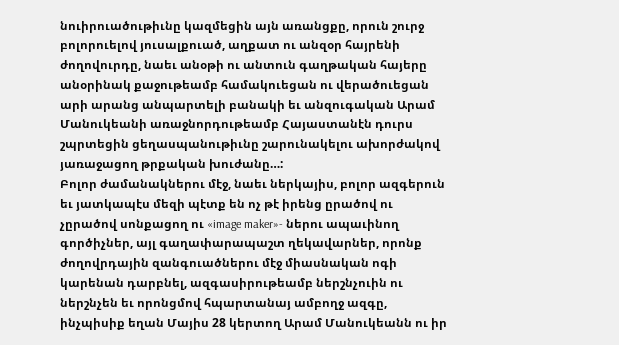նուիրուածութիւնը կազմեցին այն առանցքը, որուն շուրջ բոլորուելով յուսալքուած, աղքատ ու անզօր հայրենի ժողովուրդը, նաեւ անօթի ու անտուն գաղթական հայերը անօրինակ քաջութեամբ համակուեցան ու վերածուեցան արի արանց անպարտելի բանակի եւ անզուգական Արամ Մանուկեանի առաջնորդութեամբ Հայաստանէն դուրս շպրտեցին ցեղասպանութիւնը շարունակելու ախորժակով յառաջացող թրքական խուժանը…:
Բոլոր ժամանակներու մէջ, նաեւ ներկայիս, բոլոր ազգերուն եւ յատկապէս մեզի պէտք են ոչ թէ իրենց ըրածով ու չըրածով սոնքացող ու «image maker»- ներու ապաւինող գործիչներ, այլ գաղափարապաշտ ղեկավարներ, որոնք ժողովրդային զանգուածներու մէջ միասնական ոգի կարենան դարբնել, ազգասիրութեամբ ներշնչուին ու ներշնչեն եւ որոնցմով հպարտանայ ամբողջ ազգը, ինչպիսիք եղան Մայիս 28 կերտող Արամ Մանուկեանն ու իր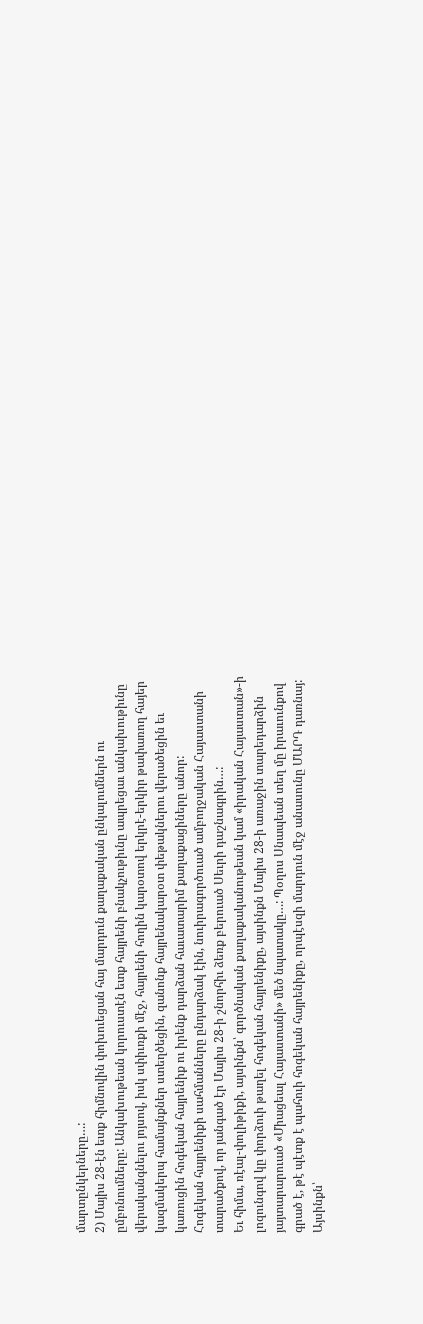մարտընկերները…:
2) Մայիս 28-էն ետք հիմնովին փոխուեցան հայ մարդուն քաղաքական ընկալումներն ու ըմբռնումները: Անկախութեան կորուստէն ետք հայրենի բնակչութիւնը ապրեցաւ անկախութիւնը վերականգնելու յոյսով, իսկ սփիւռքի մէջ, հայրենի հողին կարօտով երկրէ-երկիր թափառող հայեր կազմակերպ համայնքներ ստեղծեցին, զանոնք հայրենակարօտ փեթակներու վերածեցին եւ կառուցին հոգեկան հայրենիք ու իրենք դարձան հաւատարիմ քաղաքացիները անոր:
Հոգեկան հայրենիքի սահմանները ընդարձակ էին, նուիրագործուած ամբողջական Հայաստանի տարածքով, որ յանգած էր Մայիս 28-ի շնորհիւ ձեռք բերուած Սեւրի դաշնագրին…:
Եւ հիմա, ռէալ-փոլիթիքի, այսինքն՝ գործնական քաղաքականութեան կամ «իրական Հայաստան»-ի լոզունգով կը փորձուի թաղել հոգեկան հայրենիքը, այսինքն Մայիս 28-ի առաջին տարեդարձին յայտարարուած «Միացեալ Հայաստանի» մեծ նպատակը…: Պօղոս Սնապեան տեղ մը իրաւունքով գրած է, թէ պէտք է պահուի հոգեկան հայրենիքը, որպէսզի մարդուն մէջ անասունը ՄԱՐԴ դառնայ: Այսինքն՝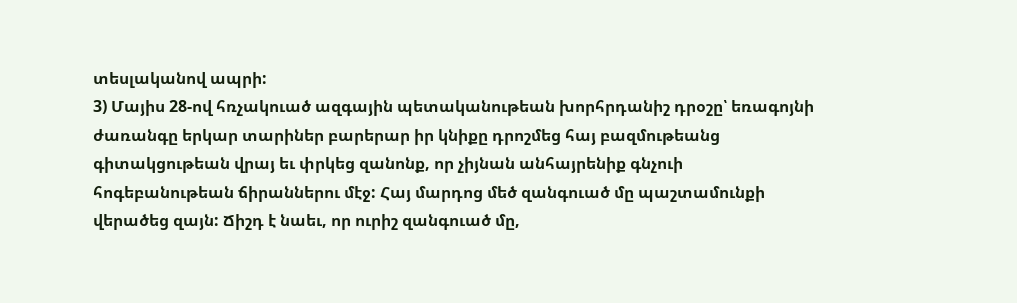տեսլականով ապրի:
3) Մայիս 28-ով հռչակուած ազգային պետականութեան խորհրդանիշ դրօշը՝ եռագոյնի ժառանգը երկար տարիներ բարերար իր կնիքը դրոշմեց հայ բազմութեանց գիտակցութեան վրայ եւ փրկեց զանոնք, որ չիյնան անհայրենիք գնչուի հոգեբանութեան ճիրաններու մէջ: Հայ մարդոց մեծ զանգուած մը պաշտամունքի վերածեց զայն: Ճիշդ է նաեւ, որ ուրիշ զանգուած մը,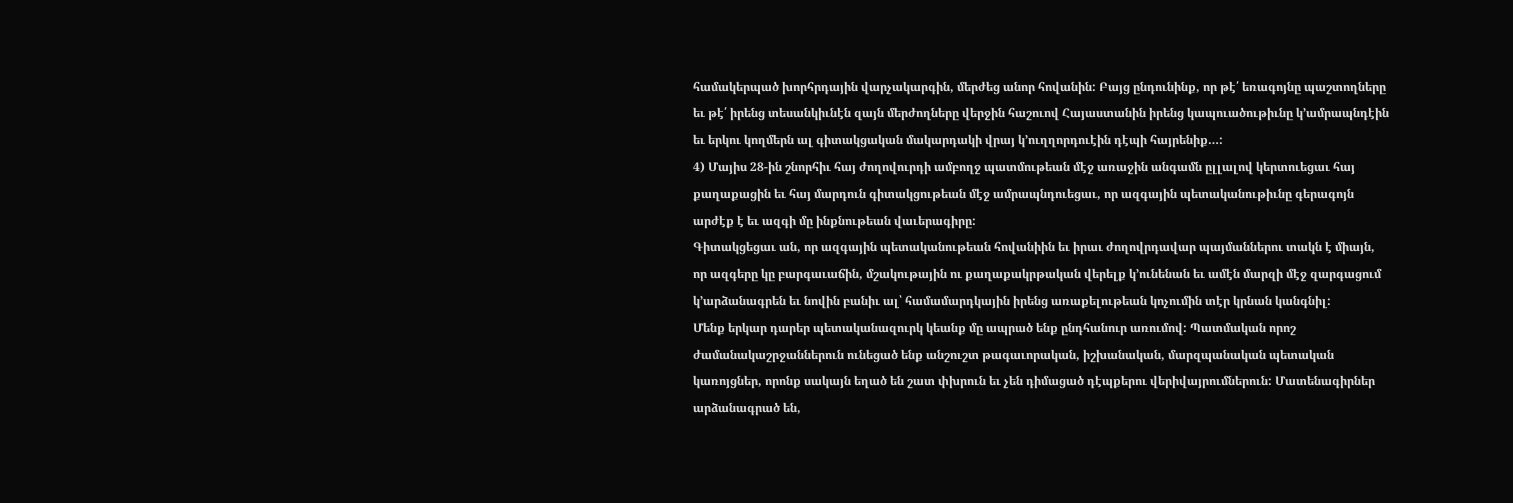համակերպած խորհրդային վարչակարգին, մերժեց անոր հովանին: Բայց ընդունինք, որ թէ՛ եռագոյնը պաշտողները եւ թէ՛ իրենց տեսանկիւնէն զայն մերժողները վերջին հաշուով Հայաստանին իրենց կապուածութիւնը կ՚ամրապնդէին եւ երկու կողմերն ալ գիտակցական մակարդակի վրայ կ՚ուղղորդուէին դէպի հայրենիք…:
4) Մայիս 28-ին շնորհիւ հայ ժողովուրդի ամբողջ պատմութեան մէջ առաջին անգամն ըլլալով կերտուեցաւ հայ քաղաքացին եւ հայ մարդուն գիտակցութեան մէջ ամրապնդուեցաւ, որ ազգային պետականութիւնը գերագոյն արժէք է եւ ազգի մը ինքնութեան վաւերագիրը:
Գիտակցեցաւ ան, որ ազգային պետականութեան հովանիին եւ իրաւ ժողովրդավար պայմաններու տակն է միայն, որ ազգերը կը բարգաւաճին, մշակութային ու քաղաքակրթական վերելք կ՚ունենան եւ ամէն մարզի մէջ զարգացում կ՚արձանագրեն եւ նովին բանիւ ալ՝ համամարդկային իրենց առաքելութեան կոչումին տէր կրնան կանգնիլ:
Մենք երկար դարեր պետականազուրկ կեանք մը ապրած ենք ընդհանուր առումով: Պատմական որոշ ժամանակաշրջաններուն ունեցած ենք անշուշտ թագաւորական, իշխանական, մարզպանական պետական կառոյցներ, որոնք սակայն եղած են շատ փխրուն եւ չեն դիմացած դէպքերու վերիվայրումներուն: Մատենագիրներ արձանագրած են,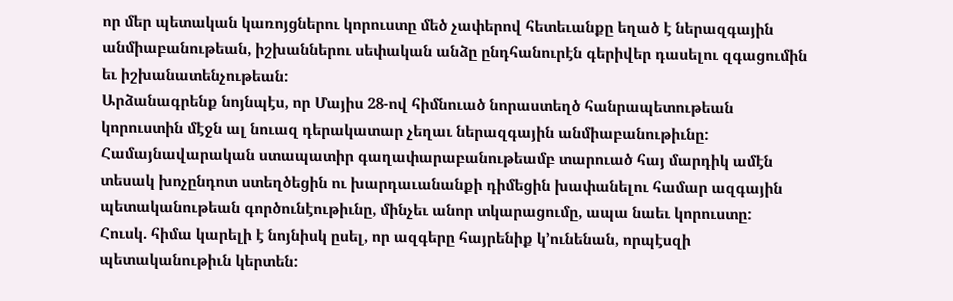որ մեր պետական կառոյցներու կորուստը մեծ չափերով հետեւանքը եղած է ներազգային անմիաբանութեան, իշխաններու սեփական անձը ընդհանուրէն գերիվեր դասելու զգացումին եւ իշխանատենչութեան:
Արձանագրենք նոյնպէս, որ Մայիս 28-ով հիմնուած նորաստեղծ հանրապետութեան կորուստին մէջն ալ նուազ դերակատար չեղաւ ներազգային անմիաբանութիւնը: Համայնավարական ստապատիր գաղափարաբանութեամբ տարուած հայ մարդիկ ամէն տեսակ խոչընդոտ ստեղծեցին ու խարդաւանանքի դիմեցին խափանելու համար ազգային պետականութեան գործունէութիւնը, մինչեւ անոր տկարացումը, ապա նաեւ կորուստը:
Հուսկ. հիմա կարելի է նոյնիսկ ըսել, որ ազգերը հայրենիք կ՚ունենան, որպէսզի պետականութիւն կերտեն: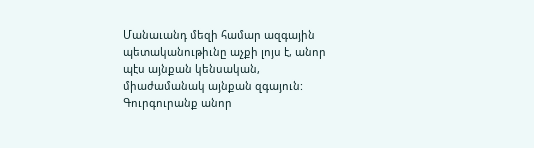Մանաւանդ մեզի համար ազգային պետականութիւնը աչքի լոյս է, անոր պէս այնքան կենսական, միաժամանակ այնքան զգայուն: Գուրգուրանք անոր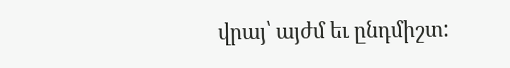վրայ՝ այժմ եւ ընդմիշտ: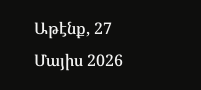Աթէնք, 27 Մայիս 2026